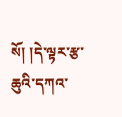སོ། །དེ་ལྟར་རྩ་ཆུའི་དཀའ་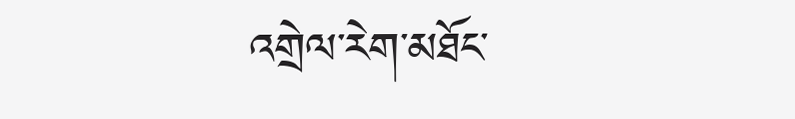འགྲེལ་རེག་མཐོང་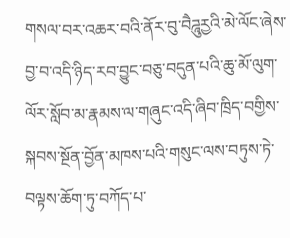གསལ་བར་འཆར་བའི་ནོར་བུ་བཻཌཱུརྱའི་མེ་ལོང་ཞེས་བྱ་བ་འདི་ཉིད་རབ་བྱུང་བཅུ་བདུན་པའི་ཆུ་མོ་ལུག་ལོར་སློབ་མ་རྣམས་ལ་གཞུང་འདི་ཞིབ་ཁྲིད་བགྱིས་སྐབས་སྔོན་བྱོན་མཁས་པའི་གསུང་ལས་བཏུས་ཏེ་བལྟས་ཆོག་ཏུ་བཀོད་པ་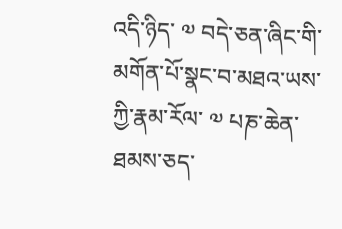འདི་ཉིད་ ༧ བདེ་ཅན་ཞིང་གི་མགོན་པོ་སྣང་བ་མཐའ་ཡས་ཀྱི་རྣམ་རོལ་ ༧ པཎ་ཆེན་ཐམས་ཅད་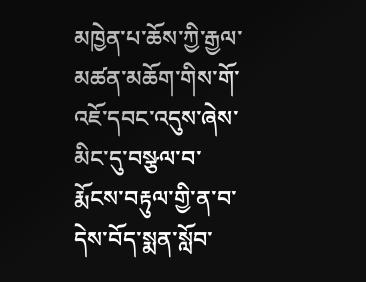མཁྱེན་པ་ཆོས་ཀྱི་རྒྱལ་མཚན་མཆོག་གིས་གོ་འཇོ་དབང་འདུས་ཞེས་མིང་དུ་བསྩལ་བ་རྨོངས་བརྟུལ་གྱི་ན་བ་དེས་བོད་སྨན་སློབ་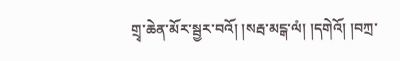གྲྭ་ཆེན་མོར་སྦྱར་བའོ། །སརྦ་མངྒ་ལཾ། །དགེའོ། །བཀྲ་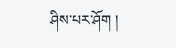ཤིས་པར་ཤོག །